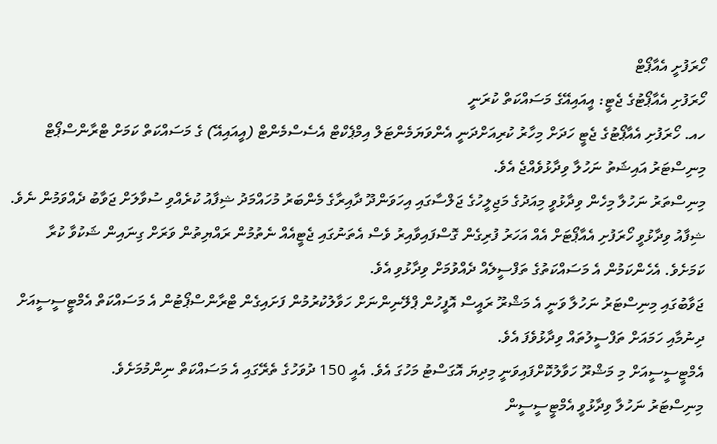ހޯރަފުށީ އެއާޕޯޓް
ހޯރަފުށި އެއާޕޯޓުގެ ޖެޓީ: އީއައިއޭގެ މަސައްކަތް ކުރަނީ
ހއ. ހޯރަފުށި އެއާޕޯޓުގެ ޖެޓީ ހަދަށް މިހާރު ކުރިއަށްދަނީ އެންވަޔަމެންޓަލް އިމްޕެކްޓް އެސެސްމެންޓް (އީއައިއޭ) ގެ މަސައްކަތް ކަމަށް ޓްރާންސްޕޯޓް މިނިސްޓަރު އައިޝަތު ނަހުލާ ވިދާޅުވެއްޖެ އެވެ.
މިނިސްތަރު ނަހުލާ މިހެން ވިދާޅުވީ މިއަދުގެ މަޖިލީހުގެ ޖަލްސާގައި އިހަވަންދޫ ދާއިރާގެ މެންބަރު މުހައްމަދު ޝިފާއު ކުރެއްވި ސުވާލަށް ޖަވާބު ދެއްވަމުން ނެވެ.
ޝިފާއު ވިދާޅުވީ ހޯރަފުށި އެއާޕޯޓަށް އެއް އަހަރު ފުރިގެން ގޮސްފައިވާއިރު ވެސް އެތަނުގައި ޖެޓީއެއް ނެތުމުން ރައްޔިތުން ވަރަށް ގިނައިން ޝަކުވާ ކުރާ ކަމަށެވެ. އެހެންކަމުން އެ މަސައްކަތުގެ ތަފްސީލެއް ދެއްވުމަށް ވިދާޅުވި އެވެ.
ޖަވާބުގައި މިނިސްޓަރު ނަހުލާ ވަނީ އެ މަޝްރޫ ރައީސް އޮފީހުން ޕްލޭނިންނަށް ހަވާލުކުރުމުން ފަށައިގެން ޓްރާންސްޕޯޓުން އެ މަސައްކަތް އެމްޓީސީސީއަށް ދިނުމާއި ހަމައަށް ތަފްސީލުތައް ވިދާޅުވެފަ އެވެ.
އެމްޓީސީސީއަށް މި މަޝްރޫ ހަވާލުކޮށްފައިވަނީ މިދިޔަ އޮގަސްޓު މަހުގަ އެވެ. އެއީ 150 ދުވަހުގެ ތެރޭގައި އެ މަސައްކަތް ނިންމުމަށެވެ.
މިނިސްޓަރު ނަހުލާ ވިދާޅުވީ އެމްޓީސީސީން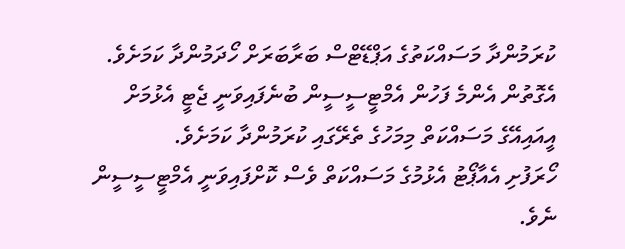ކުރަމުންދާ މަސައްކަތުގެ އަޕްޑޭޓްސް ބަރާބަރަށް ހޯދަމުންދާ ކަމަށެވެ. އެގޮތުން އެންމެ ފަހުން އެމްޓީސީސީން ބުނެފައިވަނީ ޖެޓީ އެޅުމަށް އީއައިއޭގެ މަސައްކަތް މިމަހުގެ ތެރޭގައި ކުރަމުންދާ ކަމަށެވެ.
ހޯރަފުށި އެއާޕޯޓު އެޅުމުގެ މަސައްކަތް ވެސް ކޮށްފައިވަނީ އެމްޓީސީސީން ނެވެ.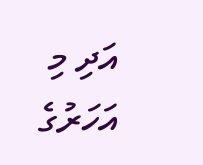އަދި މި އަހަރުގެ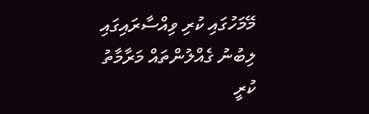މޭމަހުގައި ކުރި ވިއްސާރައިގައި ލިބުނު ގެއްލުންތައް މަރާމާތު ކުރީ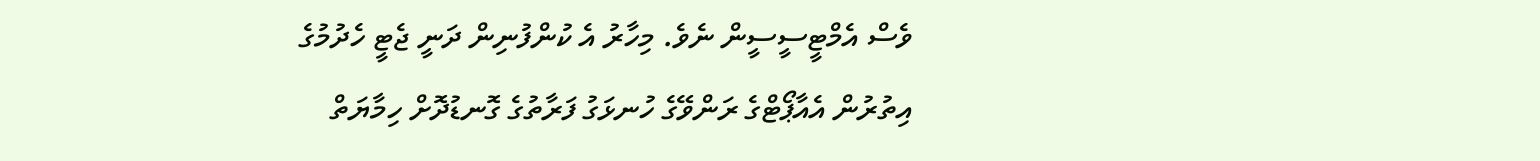ވެސް އެމްޓީސީސީން ނެވެ. މިހާރު އެ ކުންފުނިން ދަނީ ޖެޓީ ހެދުމުގެ އިތުރުން އެއާޕޯޓްގެ ރަންވޭގެ ހުނޅަގު ފަރާތުގެ ގޮނޑުދޮށް ހިމާޔަތް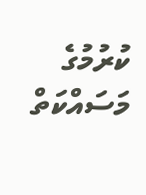ކުރުމުގެ މަސައްކަތް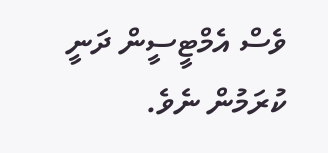ވެސް އެމްޓީސީން ދަނީ ކުރަމުން ނެވެ.